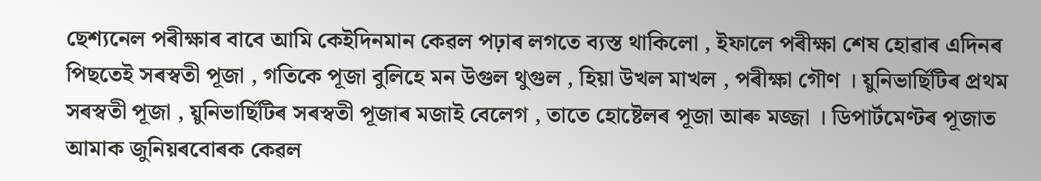ছেশ্যনেল পৰীক্ষাৰ বাবে আমি কেইদিনমান কেৱল পঢ়াৰ লগতে ব্যস্ত থাকিলো , ইফালে পৰীক্ষা শেষ হোৱাৰ এদিনৰ পিছতেই সৰস্বতী পূজা , গতিকে পূজা বুলিহে মন উগুল থুগুল , হিয়া উখল মাখল , পৰীক্ষা গৌণ । য়ুনিভাৰ্ছিটিৰ প্ৰথম সৰস্বতী পূজা , য়ুনিভাৰ্ছিটিৰ সৰস্বতী পূজাৰ মজাই বেলেগ , তাতে হোষ্টেলৰ পূজা আৰু মজ্জা । ডিপাৰ্টমেণ্টৰ পূজাত আমাক জুনিয়ৰবোৰক কেৱল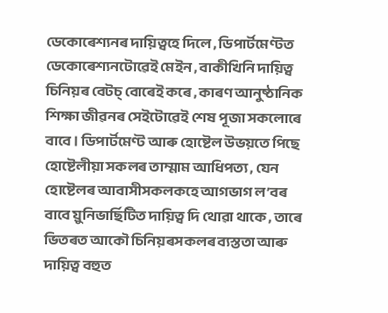ডেকোৰেশ্যনৰ দায়িত্বহে দিলে , ডিপাৰ্টমেণ্টত ডেকোৰেশ্যনটোৱেই মেইন , বাকীখিনি দায়িত্ব চিনিয়ৰ বেটচ্ বোৰেই কৰে , কাৰণ আনুষ্ঠানিক শিক্ষা জীৱনৰ সেইটোৱেই শেষ পূজা সকলোৰে বাবে । ডিপাৰ্টমেণ্ট আৰু হোষ্টেল উভয়তে পিছে হোষ্টেলীয়া সকলৰ তাম্মাম আধিপত্য , যেন হোষ্টেলৰ আবাসীসকলকহে আগভাগ ল’বৰ বাবে য়ুনিভাৰ্ছিটিত দায়িত্ব দি থোৱা থাকে , তাৰে ভিতৰত আকৌ চিনিয়ৰসকলৰ ব্যস্ততা আৰু দায়িত্ব বহুত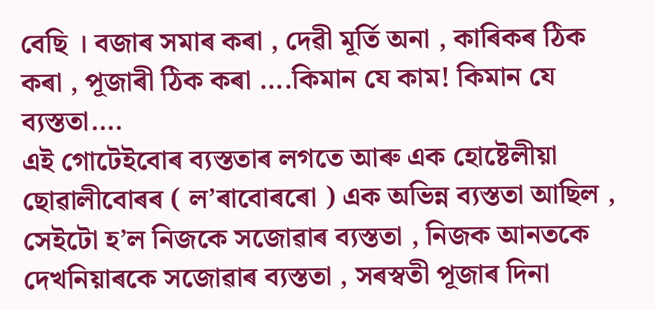বেছি । বজাৰ সমাৰ কৰা , দেৱী মূৰ্তি অনা , কাৰিকৰ ঠিক কৰা , পূজাৰী ঠিক কৰা ….কিমান যে কাম! কিমান যে ব্যস্ততা….
এই গোটেইবোৰ ব্যস্ততাৰ লগতে আৰু এক হোষ্টেলীয়া ছোৱালীবোৰৰ ( ল’ৰাবোৰৰো ) এক অভিন্ন ব্যস্ততা আছিল , সেইটো হ’ল নিজকে সজোৱাৰ ব্যস্ততা , নিজক আনতকে দেখনিয়াৰকে সজোৱাৰ ব্যস্ততা , সৰস্বতী পূজাৰ দিনা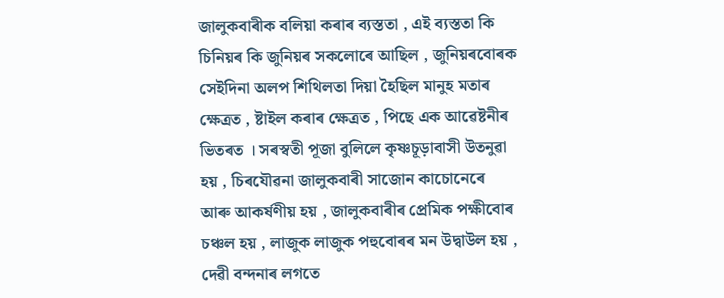জালুকবাৰীক বলিয়া কৰাৰ ব্যস্ততা , এই ব্যস্ততা কি চিনিয়ৰ কি জুনিয়ৰ সকলোৰে আছিল , জুনিয়ৰবোৰক সেইদিনা অলপ শিথিলতা দিয়া হৈছিল মানুহ মতাৰ ক্ষেত্ৰত , ষ্টাইল কৰাৰ ক্ষেত্ৰত , পিছে এক আৱেষ্টনীৰ ভিতৰত । সৰস্বতী পূজা বুলিলে কৃষ্ণচূড়াবাসী উতনুৱা হয় , চিৰযৌৱনা জালুকবাৰী সাজোন কাচোনেৰে আৰু আকৰ্ষণীয় হয় , জালুকবাৰীৰ প্ৰেমিক পক্ষীবোৰ চঞ্চল হয় , লাজুক লাজুক পহুবোৰৰ মন উদ্বাউল হয় , দেৱী বন্দনাৰ লগতে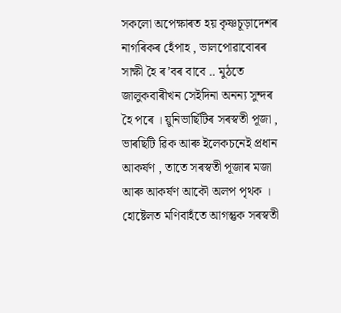সকলো অপেক্ষাৰত হয় কৃষ্ণচূড়াদেশৰ নাগৰিকৰ হেঁপাহ , ভালপোৱাবোৰৰ সাক্ষী হৈ ৰ’বৰ বাবে .. মুঠতে জালুকবাৰীখন সেইদিনা অনন্য সুন্দৰ হৈ পৰে । য়ুনিভাৰ্ছিটিৰ সৰস্বতী পূজা , ভাৰছিটি ৱিক আৰু ইলেকচনেই প্ৰধান আকৰ্ষণ , তাতে সৰস্বতী পূজাৰ মজা আৰু আকৰ্ষণ আকৌ অলপ পৃথক ।
হোষ্টেলত মণিবাহঁতে আগন্তুক সৰস্বতী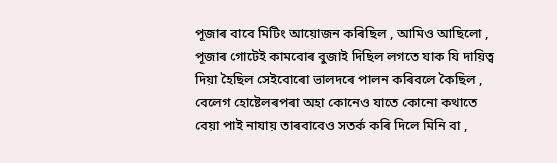পূজাৰ বাবে মিটিং আয়োজন কৰিছিল , আমিও আছিলো , পূজাৰ গোটেই কামবোৰ বুজাই দিছিল লগতে যাক যি দায়িত্ব দিয়া হৈছিল সেইবোৰো ভালদৰে পালন কৰিবলে কৈছিল , বেলেগ হোষ্টেলৰপৰা অহা কোনেও যাতে কোনো কথাতে বেয়া পাই নাযায় তাৰবাবেও সতৰ্ক কৰি দিলে মিনি বা ,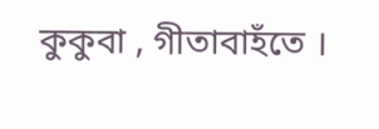কুকুবা , গীতাবাহঁতে ।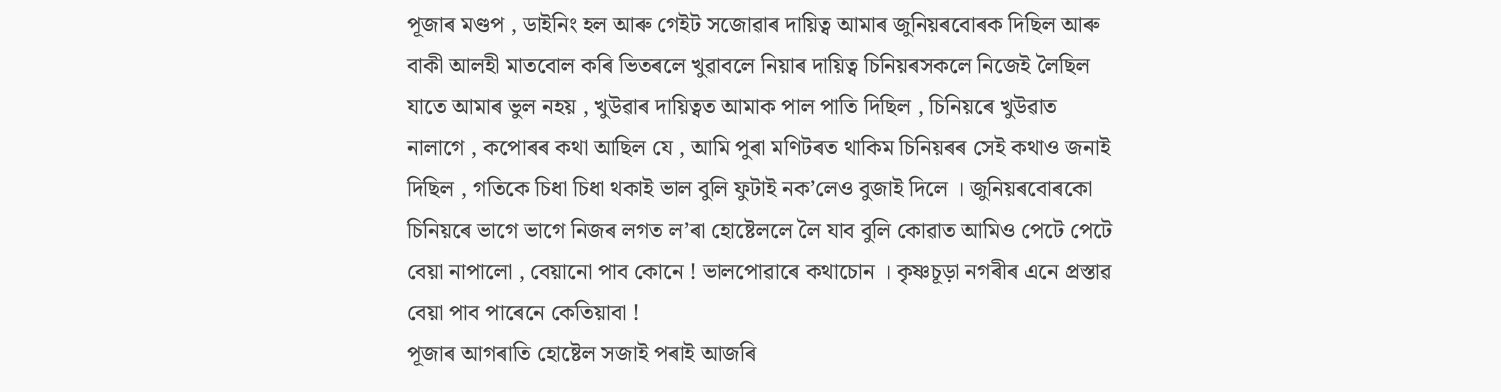পূজাৰ মণ্ডপ , ডাইনিং হল আৰু গেইট সজোৱাৰ দায়িত্ব আমাৰ জুনিয়ৰবোৰক দিছিল আৰু বাকী আলহী মাতবোল কৰি ভিতৰলে খুৱাবলে নিয়াৰ দায়িত্ব চিনিয়ৰসকলে নিজেই লৈছিল যাতে আমাৰ ভুল নহয় , খুউৱাৰ দায়িত্বত আমাক পাল পাতি দিছিল , চিনিয়ৰে খুউৱাত নালাগে , কপোৰৰ কথা আছিল যে , আমি পুৰা মণিটৰত থাকিম চিনিয়ৰৰ সেই কথাও জনাই দিছিল , গতিকে চিধা চিধা থকাই ভাল বুলি ফুটাই নক’লেও বুজাই দিলে । জুনিয়ৰবোৰকো চিনিয়ৰে ভাগে ভাগে নিজৰ লগত ল’ৰা হোষ্টেললে লৈ যাব বুলি কোৱাত আমিও পেটে পেটে বেয়া নাপালো , বেয়ানো পাব কোনে ! ভালপোৱাৰে কথাচোন । কৃষ্ণচূড়া নগৰীৰ এনে প্ৰস্তাৱ বেয়া পাব পাৰেনে কেতিয়াবা !
পূজাৰ আগৰাতি হোষ্টেল সজাই পৰাই আজৰি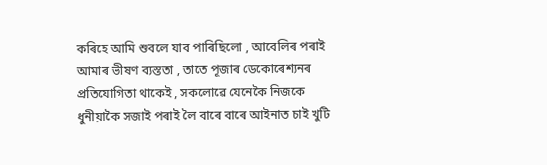কৰিহে আমি শুবলে যাব পাৰিছিলো , আবেলিৰ পৰাই আমাৰ ভীষণ ব্যস্ততা , তাতে পূজাৰ ডেকোৰেশ্যনৰ প্ৰতিযোগিতা থাকেই , সকলোৱে যেনেকৈ নিজকে ধুনীয়াকৈ সজাই পৰাই লৈ বাৰে বাৰে আইনাত চাই খুটি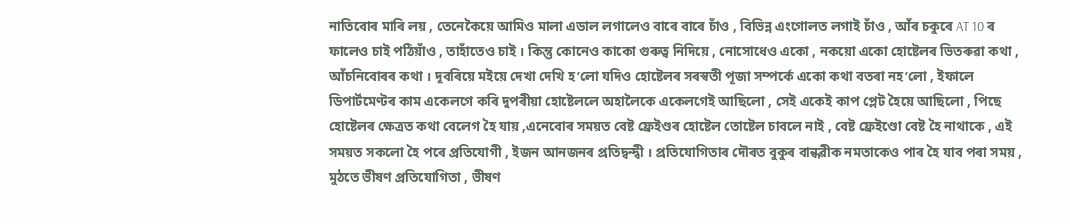নাতিবোৰ মাৰি লয় , তেনেকৈয়ে আমিও মালা এডাল লগালেও বাৰে বাৰে চাঁও , বিভিন্ন এংগোলত লগাই চাঁও , আঁৰ চকুৰে AT 10 ৰ ফালেও চাই পঠিয়াঁও , তাহাঁতেও চাই । কিন্তু কোনেও কাকো গুৰুত্ব নিদিয়ে , নোসোধেও একো , নকয়ো একো হোষ্টেলৰ ভিতৰুৱা কথা , আঁচনিবোৰৰ কথা । দূবৰিয়ে মইয়ে দেখা দেখি হ’লো যদিও হোষ্টেলৰ সৰস্বতী পূজা সম্পৰ্কে একো কথা বতৰা নহ’লো , ইফালে ডিপাৰ্টমেণ্টৰ কাম একেলগে কৰি দুপৰীয়া হোষ্টেললে অহালৈকে একেলগেই আছিলো , সেই একেই কাপ প্লেট হৈয়ে আছিলো , পিছে হোষ্টেলৰ ক্ষেত্ৰত কথা বেলেগ হৈ যায় ,এনেবোৰ সময়ত বেষ্ট ফ্ৰেইণ্ডৰ হোষ্টেল তোষ্টেল চাবলে নাই , বেষ্ট ফ্ৰেইণ্ডো বেষ্ট হৈ নাথাকে , এই সময়ত সকলো হৈ পৰে প্ৰতিযোগী , ইজন আনজনৰ প্ৰতিদ্বন্দ্বী । প্ৰতিযোগিতাৰ দৌৰত বুকুৰ বান্ধৱীক নমতাকেও পাৰ হৈ যাব পৰা সময় , মুঠতে ভীষণ প্ৰতিযোগিতা , ভীষণ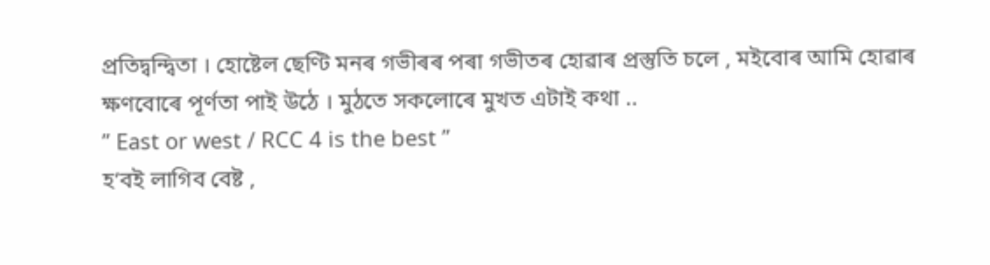প্ৰতিদ্বন্দ্বিতা । হোষ্টেল ছেণ্টি মনৰ গভীৰৰ পৰা গভীতৰ হোৱাৰ প্ৰস্তুতি চলে , মইবোৰ আমি হোৱাৰ ক্ষণবোৰে পূৰ্ণতা পাই উঠে । মুঠতে সকলোৰে মুখত এটাই কথা ..
” East or west / RCC 4 is the best ”
হ’বই লাগিব বেষ্ট ,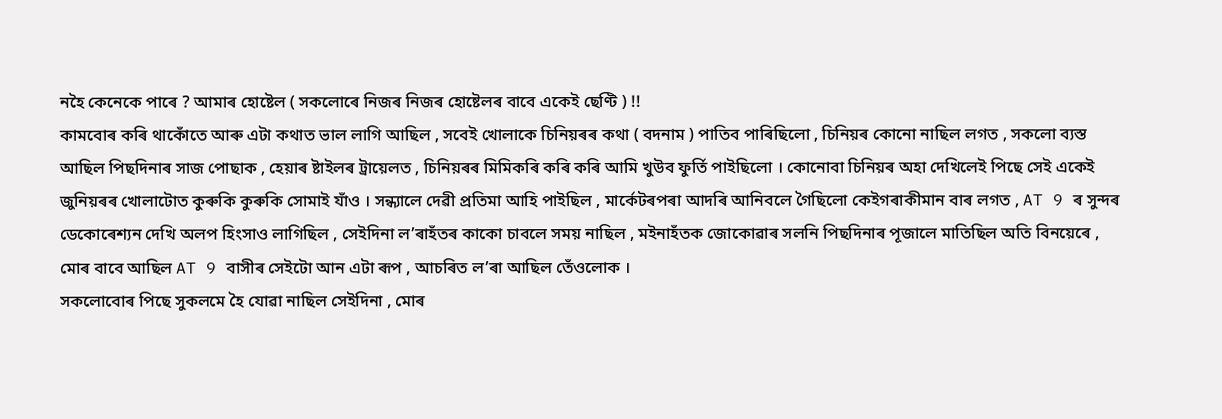নহৈ কেনেকে পাৰে ? আমাৰ হোষ্টেল ( সকলোৰে নিজৰ নিজৰ হোষ্টেলৰ বাবে একেই ছেণ্টি ) !!
কামবোৰ কৰি থাকোঁতে আৰু এটা কথাত ভাল লাগি আছিল , সবেই খোলাকে চিনিয়ৰৰ কথা ( বদনাম ) পাতিব পাৰিছিলো , চিনিয়ৰ কোনো নাছিল লগত , সকলো ব্যস্ত আছিল পিছদিনাৰ সাজ পোছাক , হেয়াৰ ষ্টাইলৰ ট্ৰায়েলত , চিনিয়ৰৰ মিমিকৰি কৰি কৰি আমি খুউব ফুৰ্তি পাইছিলো । কোনোবা চিনিয়ৰ অহা দেখিলেই পিছে সেই একেই জুনিয়ৰৰ খোলাটোত কুৰুকি কুৰুকি সোমাই যাঁও । সন্ধ্যালে দেৱী প্ৰতিমা আহি পাইছিল , মাৰ্কেটৰপৰা আদৰি আনিবলে গৈছিলো কেইগৰাকীমান বাৰ লগত , AT 9 ৰ সুন্দৰ ডেকোৰেশ্যন দেখি অলপ হিংসাও লাগিছিল , সেইদিনা ল’ৰাহঁতৰ কাকো চাবলে সময় নাছিল , মইনাহঁতক জোকোৱাৰ সলনি পিছদিনাৰ পূজালে মাতিছিল অতি বিনয়েৰে , মোৰ বাবে আছিল AT 9 বাসীৰ সেইটো আন এটা ৰূপ , আচৰিত ল’ৰা আছিল তেঁওলোক ।
সকলোবোৰ পিছে সুকলমে হৈ যোৱা নাছিল সেইদিনা , মোৰ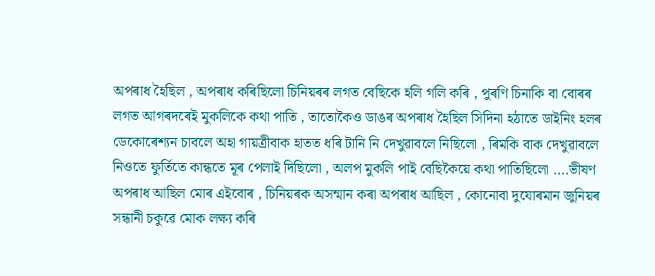অপৰাধ হৈছিল , অপৰাধ কৰিছিলো চিনিয়ৰৰ লগত বেছিকে হলি গলি কৰি , পুৰণি চিনাকি বা বোৰৰ লগত আগৰদৰেই মুকলিকে কথা পাতি , তাতোকৈও ডাঙৰ অপৰাধ হৈছিল সিদিনা হঠাতে ডাইনিং হলৰ ডেকোৰেশ্যন চাবলে অহা গায়ত্ৰীবাক হাতত ধৰি টানি নি দেখুৱাবলে নিছিলো , ৰিমকি বাক দেখুৱাবলে নিওতে ফুৰ্তিতে কান্ধতে মূৰ পেলাই দিছিলো , অলপ মুকলি পাই বেছিকৈয়ে কথা পাতিছিলো ….ভীষণ অপৰাধ আছিল মোৰ এইবোৰ , চিনিয়ৰক অসন্মান কৰা অপৰাধ আছিল , কোনোবা দুযোৰমান জুনিয়ৰ সন্ধানী চকুৱে মোক লক্ষ্য কৰি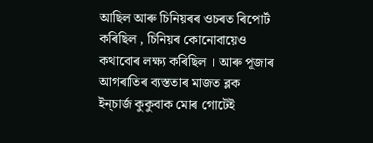আছিল আৰু চিনিয়ৰৰ ওচৰত ৰিপোৰ্ট কৰিছিল , চিনিয়ৰ কোনোবায়েও কথাবোৰ লক্ষ্য কৰিছিল । আৰু পূজাৰ আগৰাতিৰ ব্যস্ততাৰ মাজত ব্লক ইন্চাৰ্জ কুকুবাক মোৰ গোটেই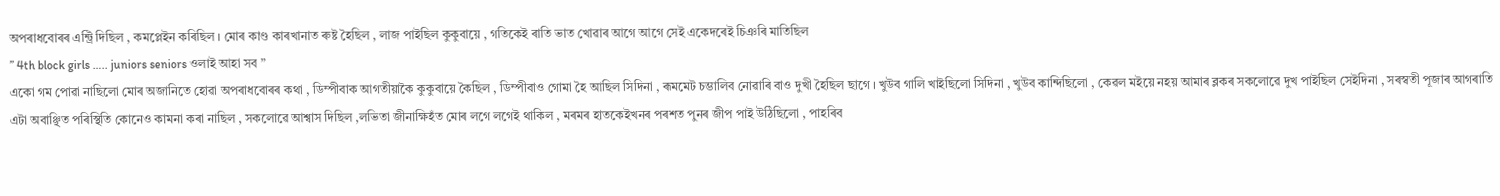অপৰাধবোৰৰ এন্ট্ৰি দিছিল , কমপ্লেইন কৰিছিল । মোৰ কাণ্ড কাৰখানাত ৰুষ্ট হৈছিল , লাজ পাইছিল কুকুবায়ে , গতিকেই ৰাতি ভাত খোৱাৰ আগে আগে সেই একেদৰেই চিঞৰি মাতিছিল
” 4th block girls ….. juniors seniors ওলাই আহা সব ”
একো গম পোৱা নাছিলো মোৰ অজানিতে হোৱা অপৰাধবোৰৰ কথা , ডিম্পীবাক আগতীয়াকৈ কুকুবায়ে কৈছিল , ডিম্পীবাও গোমা হৈ আছিল সিদিনা , ৰূমমেট চম্ভালিব নোৱাৰি বাও দুখী হৈছিল ছাগে । খুউব গালি খাইছিলো সিদিনা , খুউব কান্দিছিলো , কেৱল মইয়ে নহয় আমাৰ ব্লকৰ সকলোৱে দুখ পাইছিল সেইদিনা , সৰস্বতী পূজাৰ আগৰাতি এটা অবাঞ্ছিত পৰিস্থিতি কোনেও কামনা কৰা নাছিল , সকলোৱে আশ্বাস দিছিল ,লভিতা জীনাক্ষিহঁত মোৰ লগে লগেই থাকিল , মৰমৰ হাতকেইখনৰ পৰশত পুনৰ জীপ পাই উঠিছিলো , পাহৰিব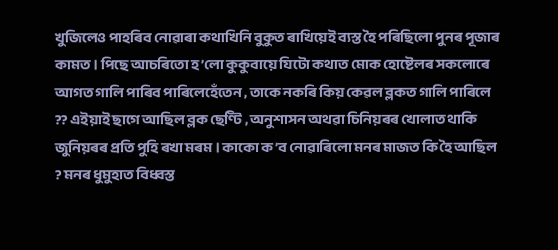খুজিলেও পাহৰিব নোৱাৰা কথাখিনি বুকুত ৰাখিয়েই ব্যস্ত হৈ পৰিছিলো পুনৰ পূজাৰ কামত । পিছে আচৰিতো হ’লো কুকুবায়ে যিটো কথাত মোক হোষ্টেলৰ সকলোৰে আগত গালি পাৰিব পাৰিলেহেঁতেন , তাকে নকৰি কিয় কেৱল ব্লকত গালি পাৰিলে ?? এইয়াই ছাগে আছিল ব্লক ছেণ্টি , অনুশাসন অথৱা চিনিয়ৰৰ খোলাত থাকি জুনিয়ৰৰ প্ৰতি পুহি ৰখা মৰম । কাকো ক’ব নোৱাৰিলো মনৰ মাজত কি হৈ আছিল ? মনৰ ধুমুহাত বিধ্বস্ত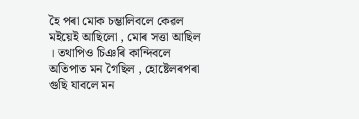হৈ পৰা মোক চম্ভালিবলে কেৱল মইয়েই আছিলো , মোৰ সত্তা আছিল । তথাপিও চিঞৰি কান্দিবলে অতিপাত মন গৈছিল , হোষ্টেলৰপৰা গুছি যাবলে মন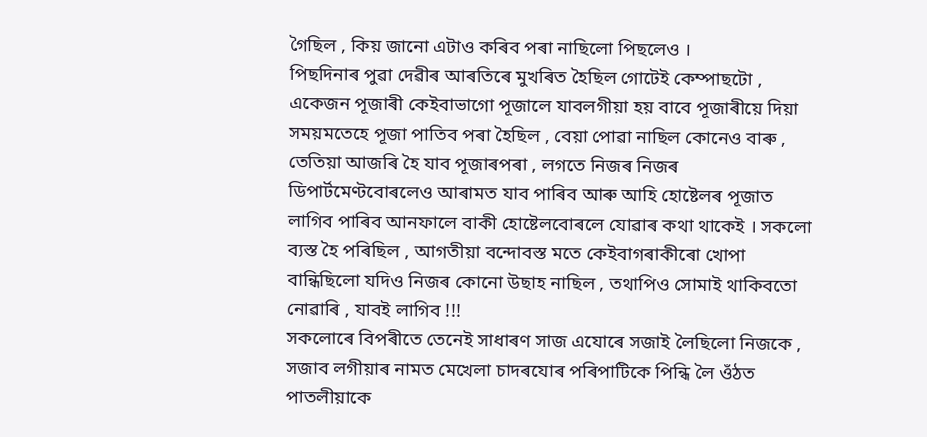গৈছিল , কিয় জানো এটাও কৰিব পৰা নাছিলো পিছলেও ।
পিছদিনাৰ পুৱা দেৱীৰ আৰতিৰে মুখৰিত হৈছিল গোটেই কেম্পাছটো , একেজন পূজাৰী কেইবাভাগো পূজালে যাবলগীয়া হয় বাবে পূজাৰীয়ে দিয়া সময়মতেহে পূজা পাতিব পৰা হৈছিল , বেয়া পোৱা নাছিল কোনেও বাৰু , তেতিয়া আজৰি হৈ যাব পূজাৰপৰা , লগতে নিজৰ নিজৰ ডিপাৰ্টমেণ্টবোৰলেও আৰামত যাব পাৰিব আৰু আহি হোষ্টেলৰ পূজাত লাগিব পাৰিব আনফালে বাকী হোষ্টেলবোৰলে যোৱাৰ কথা থাকেই । সকলো ব্যস্ত হৈ পৰিছিল , আগতীয়া বন্দোবস্ত মতে কেইবাগৰাকীৰো খোপা বান্ধিছিলো যদিও নিজৰ কোনো উছাহ নাছিল , তথাপিও সোমাই থাকিবতো নোৱাৰি , যাবই লাগিব !!!
সকলোৰে বিপৰীতে তেনেই সাধাৰণ সাজ এযোৰে সজাই লৈছিলো নিজকে , সজাব লগীয়াৰ নামত মেখেলা চাদৰযোৰ পৰিপাটিকে পিন্ধি লৈ ওঁঠত পাতলীয়াকে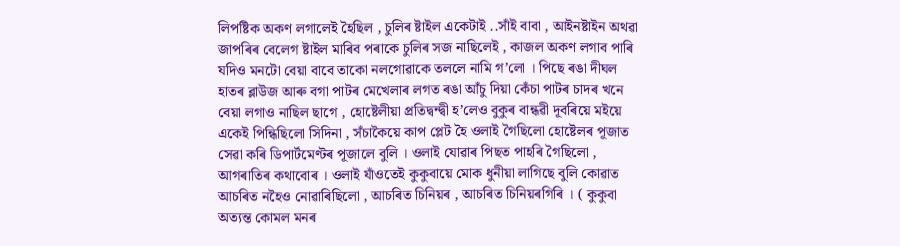লিপষ্টিক অকণ লগালেই হৈছিল , চুলিৰ ষ্টাইল একেটাই ..সাঁই বাবা , আইনষ্টাইন অথৱা জাপৰিৰ বেলেগ ষ্টাইল মাৰিব পৰাকে চুলিৰ সজ নাছিলেই , কাজল অকণ লগাব পাৰি যদিও মনটো বেয়া বাবে তাকো নলগোৱাকে তললে নামি গ’লো । পিছে ৰঙা দীঘল হাতৰ ব্লাউজ আৰু বগা পাটৰ মেখেলাৰ লগত ৰঙা আঁচু দিয়া কেঁচা পাটৰ চাদৰ খনে বেয়া লগাও নাছিল ছাগে , হোষ্টেলীয়া প্ৰতিদ্বন্দ্বী হ’লেও বুকুৰ বান্ধৱী দূবৰিয়ে মইয়ে একেই পিন্ধিছিলো সিদিনা , সঁচাকৈয়ে কাপ প্লেট হৈ ওলাই গৈছিলো হোষ্টেলৰ পূজাত সেৱা কৰি ডিপাৰ্টমেণ্টৰ পূজালে বুলি । ওলাই যোৱাৰ পিছত পাহৰি গৈছিলো , আগৰাতিৰ কথাবোৰ । ওলাই যাঁওতেই কুকুবায়ে মোক ধুনীয়া লাগিছে বুলি কোৱাত আচৰিত নহৈও নোৱাৰিছিলো , আচৰিত চিনিয়ৰ , আচৰিত চিনিয়ৰগিৰি । ( কুকুবা অত্যন্ত কোমল মনৰ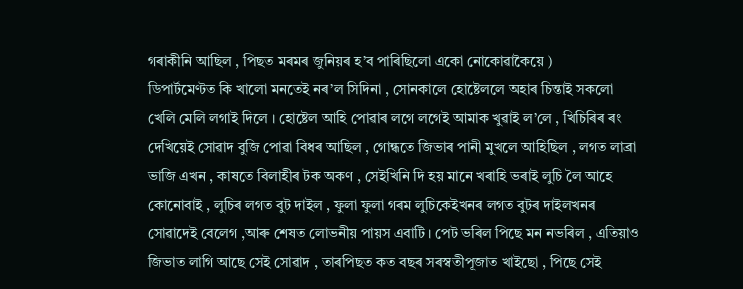গৰাকীনি আছিল , পিছত মৰমৰ জুনিয়ৰ হ’ব পাৰিছিলো একো নোকোৱাকৈয়ে )
ডিপাৰ্টমেণ্টত কি খালো মনতেই নৰ’ল সিদিনা , সোনকালে হোষ্টেললে অহাৰ চিন্তাই সকলো খেলি মেলি লগাই দিলে । হোষ্টেল আহি পোৱাৰ লগে লগেই আমাক খুৱাই ল’লে , খিচিৰিৰ ৰং দেখিয়েই সোৱাদ বুজি পোৱা বিধৰ আছিল , গোন্ধতে জিভাৰ পানী মুখলে আহিছিল , লগত লাব্ৰা ভাজি এখন , কাষতে বিলাহীৰ টক অকণ , সেইখিনি দি হয় মানে খৰাহি ভৰাই লুচি লৈ আহে কোনোবাই , লুচিৰ লগত বুট দাইল , ফুলা ফুলা গৰম লুচিকেইখনৰ লগত বুটৰ দাইলখনৰ সোৱাদেই বেলেগ ,আৰু শেষত লোভনীয় পায়স এবাটি । পেট ভৰিল পিছে মন নভৰিল , এতিয়াও জিভাত লাগি আছে সেই সোৱাদ , তাৰপিছত কত বছৰ সৰস্বতীপূজাত খাইছো , পিছে সেই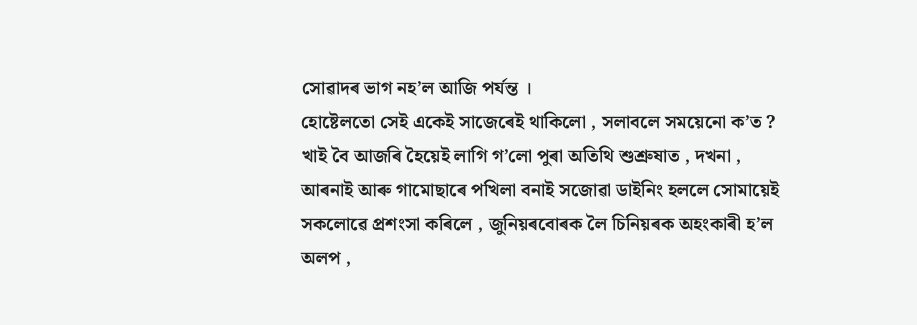সোৱাদৰ ভাগ নহ’ল আজি পৰ্যন্ত ।
হোষ্টেলতো সেই একেই সাজেৰেই থাকিলো , সলাবলে সময়েনো ক’ত ? খাই বৈ আজৰি হৈয়েই লাগি গ’লো পুৰা অতিথি শুশ্ৰুষাত , দখনা , আৰনাই আৰু গামোছাৰে পখিলা বনাই সজোৱা ডাইনিং হললে সোমায়েই সকলোৱে প্ৰশংসা কৰিলে , জুনিয়ৰবোৰক লৈ চিনিয়ৰক অহংকাৰী হ’ল অলপ ,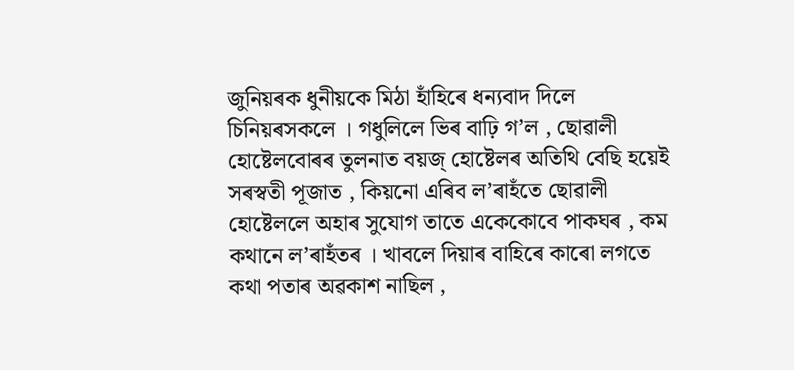জুনিয়ৰক ধুনীয়কে মিঠা হাঁহিৰে ধন্যবাদ দিলে চিনিয়ৰসকলে । গধুলিলে ভিৰ বাঢ়ি গ’ল , ছোৱালী হোষ্টেলবোৰৰ তুলনাত বয়জ্ হোষ্টেলৰ অতিথি বেছি হয়েই সৰস্বতী পূজাত , কিয়নো এৰিব ল’ৰাহঁতে ছোৱালী হোষ্টেললে অহাৰ সুযোগ তাতে একেকোবে পাকঘৰ , কম কথানে ল’ৰাহঁতৰ । খাবলে দিয়াৰ বাহিৰে কাৰো লগতে কথা পতাৰ অৱকাশ নাছিল ,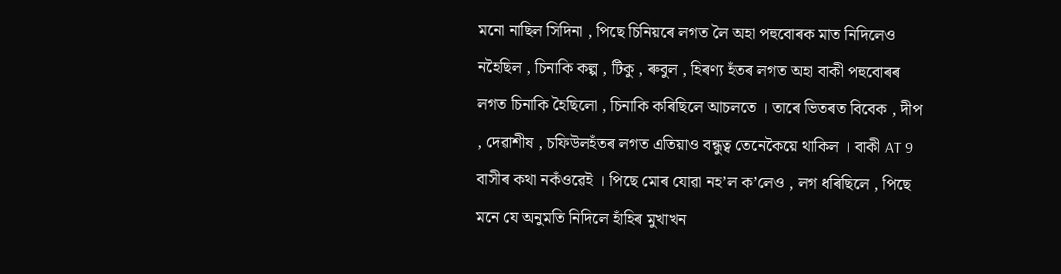মনো নাছিল সিদিনা , পিছে চিনিয়ৰে লগত লৈ অহা পহুবোৰক মাত নিদিলেও নহৈছিল , চিনাকি কল্প , টিকু , ৰুবুল , হিৰণ্য হঁতৰ লগত অহা বাকী পহুবোৰৰ লগত চিনাকি হৈছিলো , চিনাকি কৰিছিলে আচলতে । তাৰে ভিতৰত বিবেক , দীপ , দেৱাশীষ , চফিউলহঁতৰ লগত এতিয়াও বন্ধুত্ব তেনেকৈয়ে থাকিল । বাকী AT 9 বাসীৰ কথা নকঁওৱেই । পিছে মোৰ যোৱা নহ’ল ক’লেও , লগ ধৰিছিলে , পিছে মনে যে অনুমতি নিদিলে হাঁহিৰ মুখাখন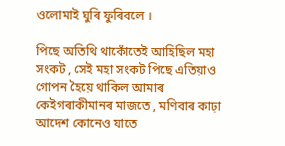ওলোমাই ঘুৰি ফুৰিবলে ।

পিছে অতিথি থাকোঁতেই আহিছিল মহা সংকট , সেই মহা সংকট পিছে এতিয়াও গোপন হৈয়ে থাকিল আমাৰ কেইগৰাকীমানৰ মাজতে , মণিবাৰ কাঢ়া আদেশ কোনেও যাতে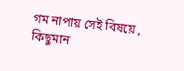গম নাপায় সেই বিষয়ে , কিছুমান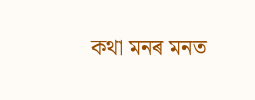কথা মনৰ মনত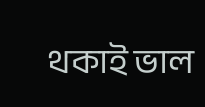থকাই ভাল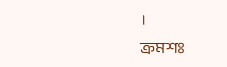।
ক্ৰমশঃ